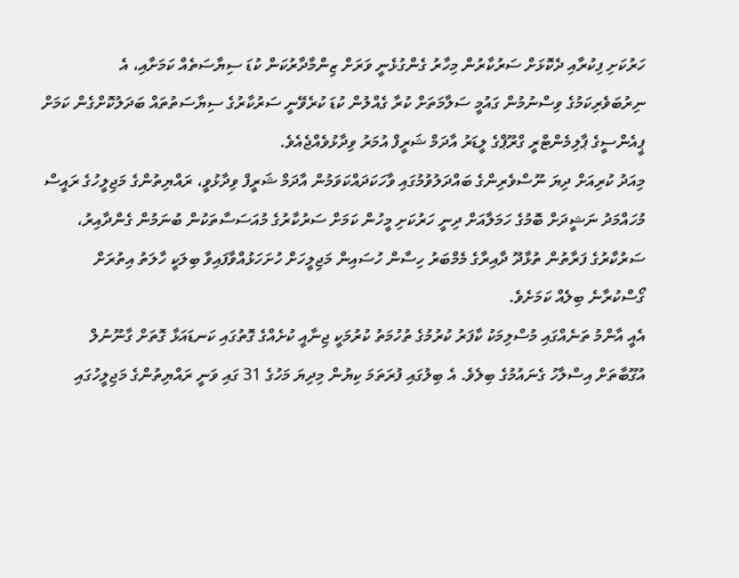ހަރުކަށި ފިކުރާއި ދެކޮޅަށް ސަރުކާރުން މިހާރު ގެންގުޅެނީ ވަރަށް ޒިންމާދާރުކަން ކުޑަ ސިޔާސަތެއް ކަމަށާއި، އެ ނިރުބަވެރިކަމުގެ ވިސްނުމުން ގައުމީ ސަލާމަތަށް ކުރާ ގެއްލުން ކުޑަ ކުރެވޭނީ ސަރުކާރުގެ ސިޔާސަތުތައް ބަދަލުކޮށްގެން ކަމަށް ޕީއެންސީގެ ޕާލިމެންޓްރީ ގްރޫޕްގެ ލީޑަރު އާދަމް ޝަރީފް އުމަރު ވިދާޅުވެއްޖެއެވެ.
މިއަދު ކުރިއަށް ދިޔަ ނޫސްވެރިންގެ ބައްދަލުވުމުގައި ވާހަކަދައްކަވަމުން އާދަމް ޝަރީފް ވިދާޅުވީ، ރައްޔިތުންގެ މަޖިލީހުގެ ރައީސް މުހައްމަދު ނަޝީދަށް ބޮމުގެ ހަމަލާއަށް ދިނީ ހަރުކަށި މީހުން ކަމަށް ސަރުކާރުގެ މުއަސަސާތަކުން ބުނަމުން ގެންދާއިރު، ސަރުކާރުގެ ފަރާތުން ތުޅާދޫ ދާއިރާގެ މެމްބަރު ހިސާން ހުސައިން މަޖިލީހަށް ހުށަހަޅުއްވާފައިވާ ބިލަކީ ހާލަތު އިތުރަށް ގޯސްކުރާނެ ބިލެއް ކަމަށެވެ.
އެއީ އާންމު ތަނެއްގައި މުސްލިމަކު ކާފަރު ކުރުމުގެ ތުހުމަތު ކުރުމަކީ ޖިނާއީ ކުށެއްގެ ގޮތުގައި ކަނޑައަޅާ ގޮތަށް ގާނޫނުލް އުގޫބާތަށް އިސްލާހު ގެނައުމުގެ ބިލެވެ. އެ ބިލުގައި ފުރަތަމަ ކިޔުން މިދިޔަ މަހުގެ 31 ގައި ވަނީ ރައްޔިތުންގެ މަޖިލީހުގައި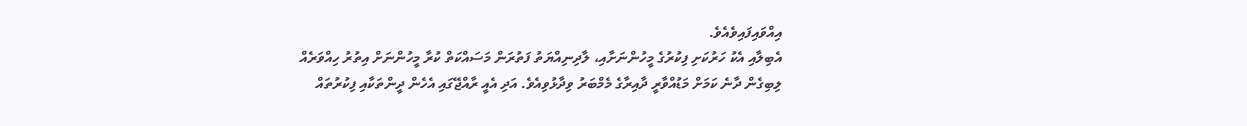އިއްވައިފައިވެއެވެ.
އެބިލާއި އެކު ހަރުކަށި ފިކުރުގެ މީހުންނަށާއި، ލާދިނިއްޔަތު ފަތުރަން މަސައްކަތް ކުރާ މީހުންނަށް އިތުރު ހިއްވަރެއް ލިބިގެން ދާނެ ކަމަށް މަޑުއްވާރީ ދާއިރާގެ މެމްބަރު ވިދާޅުވިއެވެ. އަދި އެއީ ރާއްޖޭގައި އެހެން ދީންތަކާއި ފިކުރުތައް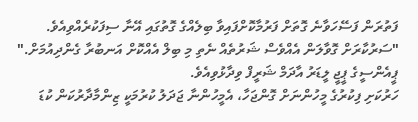ފަތުރަން ފަސޭހަވާނެ ގޮތަށް ފަރުމާކޮށްފައިވާ ބިލެއްގެ ގޮތުގައި އޭނާ ސިފަކުރެއްވިއެވެ.
"ސަރުކާރަށް ގޮވާލަން އެއްވެސް ޝަރުތެއް ނެތި މި ބިލް އެއްކޮށް އަނބުރާ ގެންދިއުމަށް." ޕީއެންސީގެ ޕީޖީ ލީޑަރު އާދަމް ޝަރީފް ވިދާޅުވިއެވެ.
ހަރުކަށި ފިކުރުގެ މީހުންނަށް ގޮންޖަހާ، އެމީހުންނާ ޖަދަލު ކުރުމަކީ ޒިންމާދާރުކަން ކުޑަ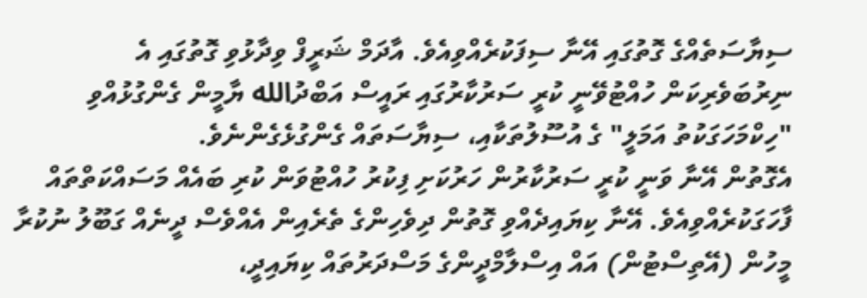ސިޔާސަތެއްގެ ގޮތުގައި އޭނާ ސިފަކުރެއްވިއެވެ. އާދަމް ޝަރީފް ވިދާޅުވި ގޮތުގައި އެ ނިރުބަވެރިކަން ހުއްޓުވޭނީ ކުރީ ސަރުކާރުގައި ރައީސް އަބްދުالله ޔާމީން ގެންގުޅުއްވި "ހިކްމަހަގަކުތު އަމަލީ" ގެ އުސޫލުތަކާއި، ސިޔާސަތައް ގެންގުޅެގެންނެވެ.
އެގޮތުން އޭނާ ވަނީ ކުރީ ސަރުކާރުން ހަރުކަށި ފިކުރު ހުއްޓުވަން ކުރި ބައެއް މަސައްކަތްތައް ފާހަގަކުރެއްވިއެވެ. އޭނާ ކިޔައިދެއްވި ގޮތުން ދިވެހިންގެ ތެރެއިން އެއްވެސް ދީނެއް ގަބޫލު ނުކުރާ މީހުން (އޭތިސްޓުން) އައް އިސްލާމްދީންގެ މަސްދަރުތައް ކިޔައިދީ،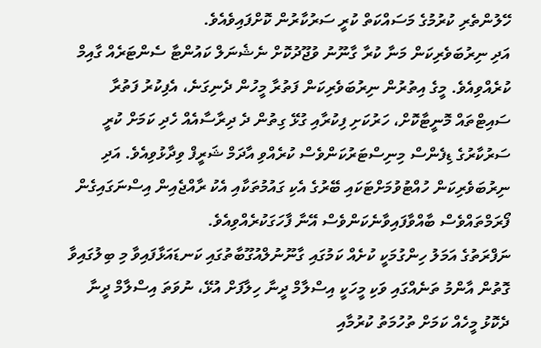ހޭލުންތެރި ކުރުމުގެ މަސައްކަތް ކުރީ ސަރުކާރުން ކޮށްފައިވެއެވެ.
އަދި ނިރުބަވެރިކަން މަނާ ކުރާ ގާނޫނު ވުޖޫދުކޮށް ނެޝެނަލް ކައުންޓާ ސެންޓަރެއް ގާއިމް ކުރެއްވިއެވެ. މީގެ އިތުރުން ނިރުބަވެރިކަން ފަތުރާ މީހުން ދެނިގަނެ، އެފިކުރު ފަތުރާ ސައިޓްތައް މޮނީޓާކޮށް، ހަރުކަށި ފިކުރާއި ގުޅޭ ގިތުން ދެ ދިރާސާއެއް ހެދި ކަމަށް ކުރީ ސަރުކާރުގެ ޑިފެންސް މިނިސްޓަރުކަންވެސް ކުރެއްވި އާދަމް ޝަރީފް ވިދާޅުވިއެވެ. އަދި ނިރުބަވެރިކަން ހުއްޓުވުމަށްޓަކައި ބޭރުގެ އެކި ގައުމުތަކާއި އެކު ރާއްޖެއިން އިސްނަގައިގެން ފޯރަމްތައްވެސް ބާއްވާފައިވާނެކަންވެސް އޭނާ ފާހަގަކުރެއްވިއެވެ.
ނަފްރަތުގެ އަމަލު ހިންގުމަކީ ކުށެއް ކަމުގައި ގާނޫނުލްއުގޫބާތުގައި ކަނޑައަޅާފައިވާ މި ބިލުގައިވާ ގޮތުން އާންމު ތަނެއްގައި ވަކި މީހަކީ އިސްލާމް ދީނާ ހިލާފަށް އުޅޭ، ނުވަތަ އިސްލާމް ދީނާ ދެކޮޅު މީހެއް ކަމަށް ތުހުމަތު ކުރުމާއި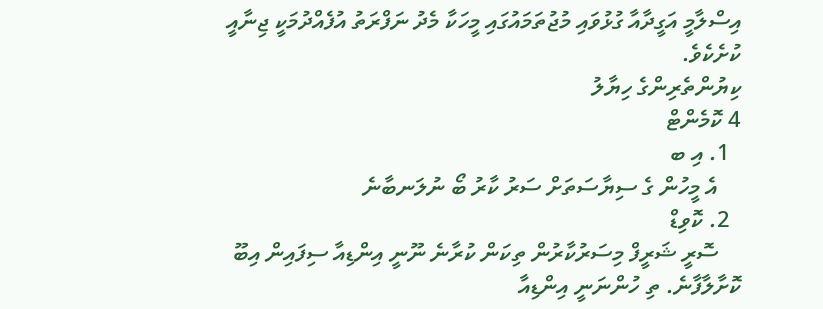އިސްލާމީ އަގީދާއާ ގުޅުވައި މުޖުތަމައުގައި މީހަކާ މެދު ނަފްރަތު އުފެއްދުމަކީ ޖިނާއީ ކުށެކެވެ.
ކިޔުންތެރިންގެ ހިޔާލު
4 ކޮމެންޓް
  1. އި ބ
    އެ މީހުން ގެ ސިޔާސަތަށް ސަރު ކާރު ބޯ ނުލަނބާނެ
  2. ކޮވިޑް
    ސޮރީ ޝަރީފް މިސަރުކާރުން ތިކަން ކުރާނެ ނޫނީ އިންޑިއާ ސިފައިން އިބޫ ކޮށާލާފާނެ. ތި ހުންނަނީ އިންޑިއާ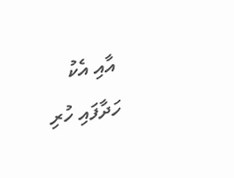އާއި އެކު ހަދާފައި ހުރި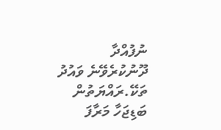ނުފުއްދާ ދޫނުކުރެވޭނެ ވައުދު ތަކޭ.ރައްޔަތުން ބަޑިޖަހާ މަރާފަ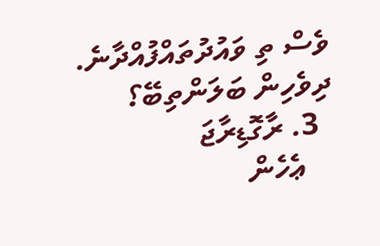ވެސް ތި ވައުދުތައްފުއްދާނެ. ދިވެހިން ބަލަންތިބޭ؟
  3. ރާގޮޑިރާޖަ
    ޢެހެން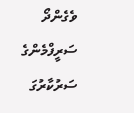ވެގެންދޯ ސަރީފްމެންގެ ސަރުކާރުގަ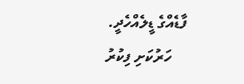ފާޑެއްގެ ޑީލެއްހެދީ.
    ހަރުކަށި ފިކުރު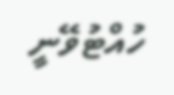ހުއްޓުވޭނީ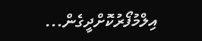އިލްމުފޯރުކޮށްދީގެން...